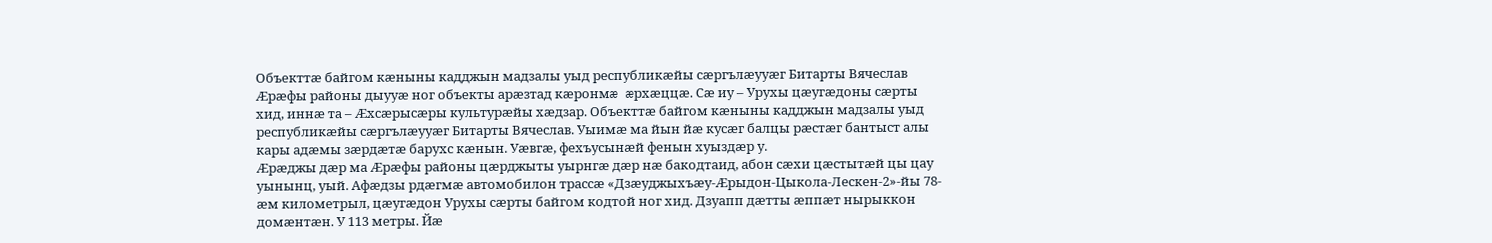Объекттæ байгом кæныны кадджын мадзалы уыд республикæйы сæргълæууæг Битарты Вячеслав
Æрæфы районы дыууæ ног объекты арæзтад кæронмæ æрхæццæ. Сæ иу – Урухы цæугæдоны сæрты хид, иннæ та – Æхсæрысæры культурæйы хæдзар. Объекттæ байгом кæныны кадджын мадзалы уыд республикæйы сæргълæууæг Битарты Вячеслав. Уыимæ ма йын йæ кусæг балцы рæстæг бантыст алы кары адæмы зæрдæтæ барухс кæнын. Уæвгæ, фехъусынæй фенын хуыздæр у.
Æрæджы дæр ма Æрæфы районы цæрджыты уырнгæ дæр нæ бакодтаид, абон сæхи цæстытæй цы цау уынынц, уый. Афæдзы рдæгмæ автомобилон трассæ «Дзæуджыхъæу-Æрыдон-Цыкола-Лескен-2»-йы 78-æм километрыл, цæугæдон Урухы сæрты байгом кодтой ног хид. Дзуапп дæтты æппæт нырыккон домæнтæн. У 113 метры. Йæ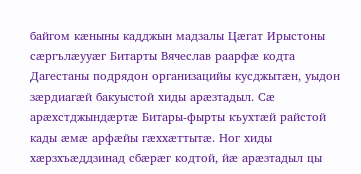байгом кæныны кадджын мадзалы Цæгат Ирыстоны сæргълæууæг Битарты Вячеслав раарфæ кодта Дагестаны подрядон организацийы кусджытæн, уыдон зæрдиагæй бакуыстой хиды арæзтадыл. Сæ арæхстджындæртæ Битары-фырты къухтæй райстой кады æмæ арфæйы гæххæттытæ. Ног хиды хæрзхъæддзинад сбæрæг кодтой, йæ арæзтадыл цы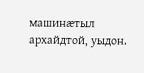машинæтыл архайдтой, уыдон.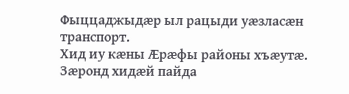Фыццаджыдæр ыл рацыди уæзласæн транспорт.
Хид иу кæны Æрæфы районы хъæутæ. Зæронд хидæй пайда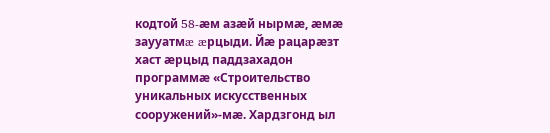кодтой 58-æм азæй нырмæ, æмæ заууатмæ æрцыди. Йæ рацарæзт хаст æрцыд паддзахадон программæ «Строительство уникальных искусственных сооружений»-мæ. Хардзгонд ыл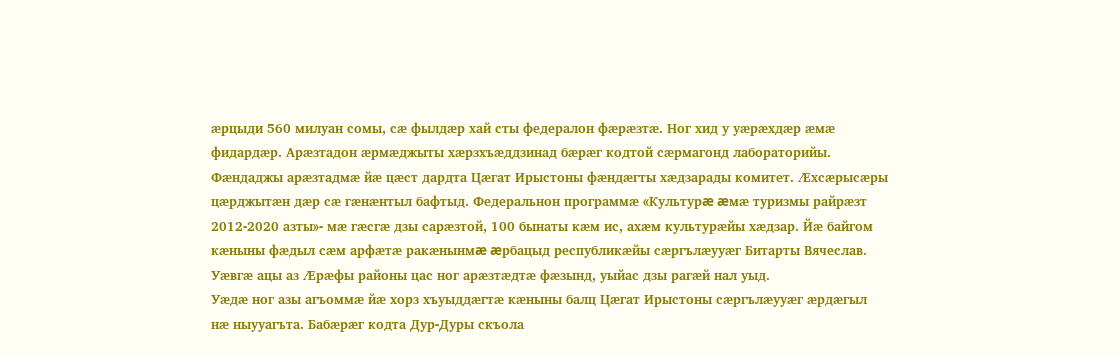æрцыди 560 милуан сомы, сæ фылдæр хай сты федералон фæрæзтæ. Ног хид у уæрæхдæр æмæ фидардæр. Арæзтадон æрмæджыты хæрзхъæддзинад бæрæг кодтой сæрмагонд лабораторийы. Фæндаджы арæзтадмæ йæ цæст дардта Цæгат Ирыстоны фæндæгты хæдзарады комитет. Æхсæрысæры цæрджытæн дæр сæ гæнæнтыл бафтыд. Федеральнон программæ «Культурæ æмæ туризмы райрæзт 2012-2020 азты»- мæ гæсгæ дзы сарæзтой, 100 бынаты кæм ис, ахæм культурæйы хæдзар. Йæ байгом кæныны фæдыл сæм арфæтæ ракæнынмæ æрбацыд республикæйы сæргълæууæг Битарты Вячеслав.
Уæвгæ ацы аз Æрæфы районы цас ног арæзтæдтæ фæзынд, уыйас дзы рагæй нал уыд.
Уæдæ ног азы агъоммæ йæ хорз хъуыддæгтæ кæныны балц Цæгат Ирыстоны сæргълæууæг æрдæгыл нæ ныууагъта. Бабæрæг кодта Дур-Дуры скъола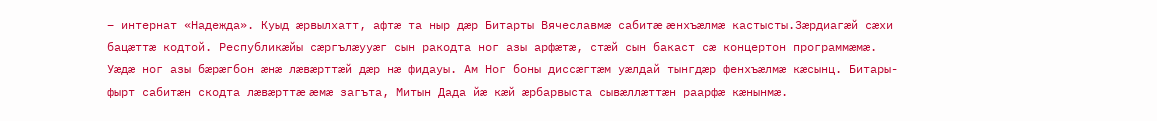– интернат «Надежда». Куыд æрвылхатт, афтæ та ныр дæр Битарты Вячеславмæ сабитæ æнхъæлмæ кастысты.Зæрдиагæй сæхи бацæттæ кодтой. Республикæйы сæргълæууæг сын ракодта ног азы арфæтæ, стæй сын бакаст сæ концертон программæмæ.
Уæдæ ног азы бæрæгбон æнæ лæвæрттæй дæр нæ фидауы. Ам Ног боны диссæгтæм уæлдай тынгдæр фенхъæлмæ кæсынц. Битары-фырт сабитæн скодта лæвæрттæ æмæ загъта, Митын Дада йæ кæй æрбарвыста сывæллæттæн раарфæ кæнынмæ.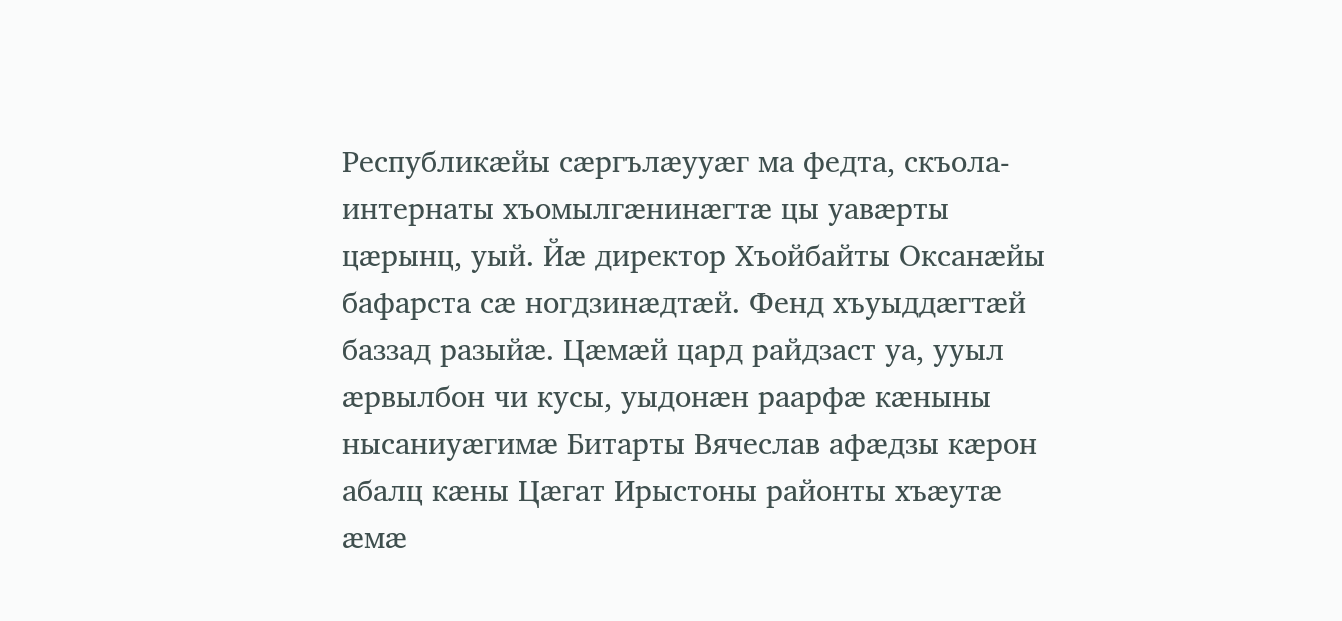Республикæйы сæргълæууæг ма федта, скъола-интернаты хъомылгæнинæгтæ цы уавæрты цæрынц, уый. Йæ директор Хъойбайты Оксанæйы бафарста сæ ногдзинæдтæй. Фенд хъуыддæгтæй баззад разыйæ. Цæмæй цард райдзаст уа, ууыл æрвылбон чи кусы, уыдонæн раарфæ кæныны нысаниуæгимæ Битарты Вячеслав афæдзы кæрон абалц кæны Цæгат Ирыстоны районты хъæутæ æмæ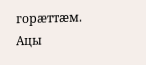горæттæм. Ацы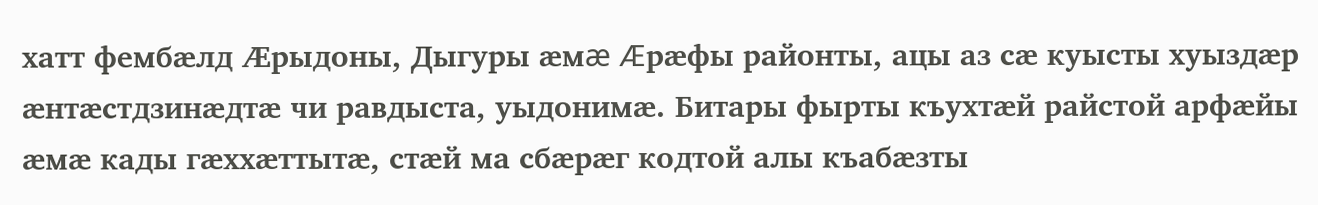хатт фембæлд Æрыдоны, Дыгуры æмæ Æрæфы районты, ацы аз сæ куысты хуыздæр æнтæстдзинæдтæ чи равдыста, уыдонимæ. Битары фырты къухтæй райстой арфæйы æмæ кады гæххæттытæ, стæй ма сбæрæг кодтой алы къабæзты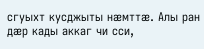сгуыхт кусджыты нæмттæ. Алы ран дæр кады аккаг чи сси,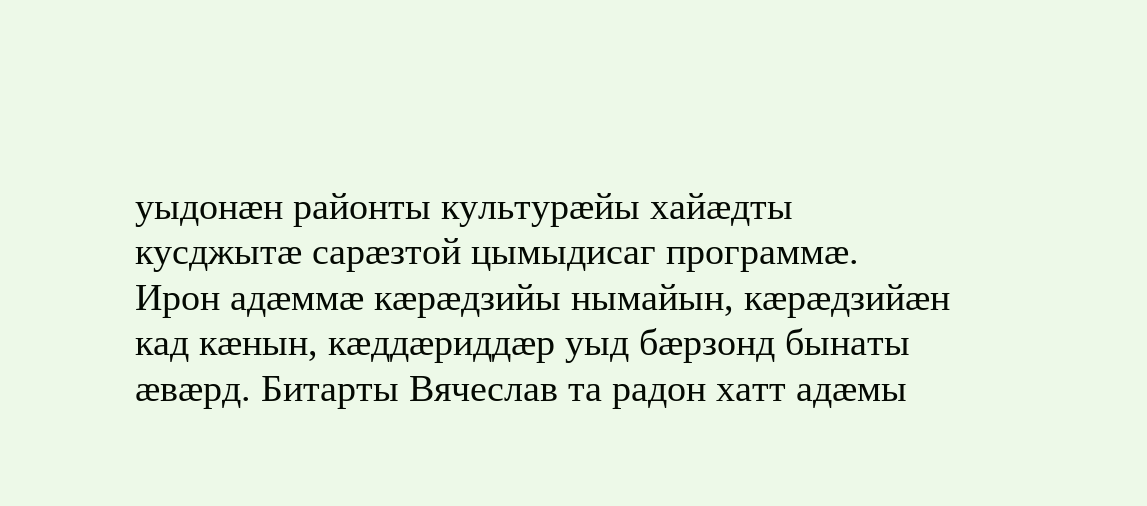уыдонæн районты культурæйы хайæдты кусджытæ сарæзтой цымыдисаг программæ.
Ирон адæммæ кæрæдзийы нымайын, кæрæдзийæн кад кæнын, кæддæриддæр уыд бæрзонд бынаты æвæрд. Битарты Вячеслав та радон хатт адæмы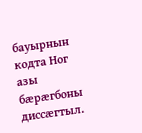бауырнын кодта Ног азы бæрæгбоны диссæгтыл.